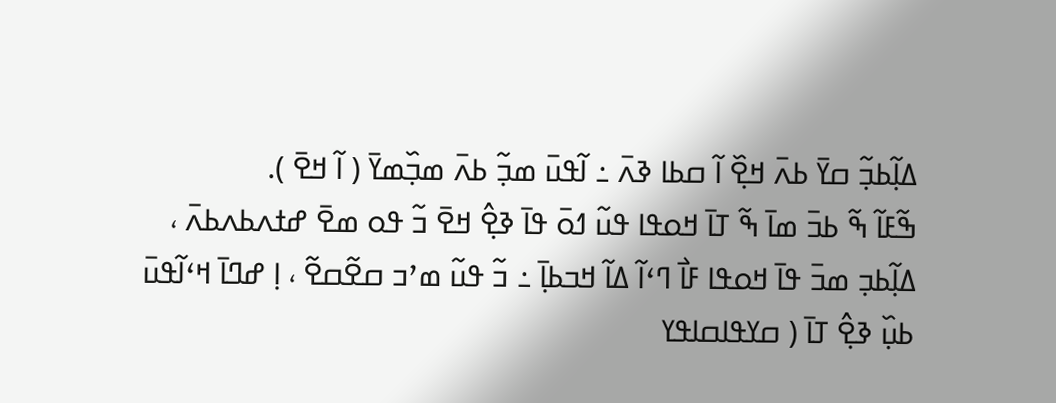ߡߊ߲߬ߕߏ߲߬ ߛߌ߫ ߕߍ߫ ߞߐ߲߰ ߊ߬ ߛߕߊ ߢߍ߫ ߸ ߊ߬ߟߎ߫ ߘߏ߲߬ ߕߍ߫ ߘߏ߲߰ߘߌ߫ ( ߊ߬ ߞߐ߫ ).
ߒ߬ߓߊ߬ ߒ߬ ߕߏ߫ ߘߊ߫ ߒ߬ ߠߊ߫ ߞߋߟߊ ߟߎ߬ ߗߋ߫ ߟߊ߫ ߢߐ߲߮ ߞߐ߫ ߏ߬ ߟߋ ߘߐ߫ ߝߙߍߕߍߕߍ߫ ، ߡߊ߲߬ߕߏ߲ ߘߏ߫ ߟߊ߫ ߞߋߟߊ ߓߊ߯ ߣߵߊ߬ ߡߊ߬ ߞߏߕߊ߲߫ ߸ ߏ߬ ߟߎ߬ ߘߴߏ ߛߐ߬ߛߐ߬ ، ߊ߲ ߝߣߊ߫ ߞߵߊ߬ߟߎ߫ ߕߎ߲߰ ߢߐ߲߮ ߠߊ߫ ( ߛߌߟߊߛߊߟߌ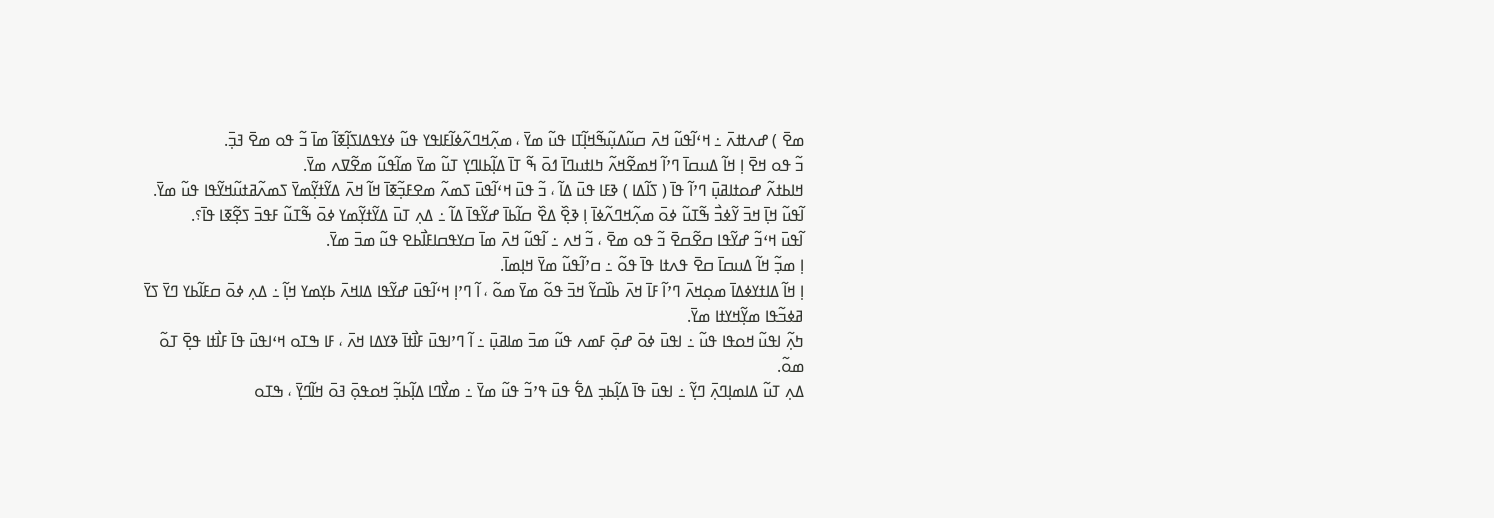ߘߐ߫ ) ߝߍߚߍ߫ ߸ ߞߵߊ߬ߟߎ߬ ߞߍ߫ ߛߎ߬ߡߎ߲߬ߒ߬ߞߊ߲߬ߠߊ ߟߎ߬ ߘߌ߫ ، ߘߍ߲߬ߞߣߍ߬ߦߊ߬ߓߊߟߌ ߟߎ߬ ߦߌߟߡߊߖߊ߲߬ߧߊ߬ ߘߊ߫ ߏ߬ ߟߋ ߘߐ߫ ߔߏ߲߫.
ߏ߬ ߟߋ ߞߐ߫ ߊ߲ ߞߊ߬ ߡߎߛߊ߫ ߣߴߊ߬ ߞߘߐ߬ߞߍ߬ ߤߊߙߎߣߊ߫ ߗߋ߫ ߒ߬ ߠߊ߫ ߡߊ߲߬ߕߊߣߌ߲ ߠߎ߬ ߘߌ߫ ߘߊ߬ߟߎ߬ ߘߐ߬ߜߍ ߘߌ߫.
ߞߊߕߙߍ߬ ߝߋߙߊߥߎ߲߫ ߣߴߊ߬ ߟߊ߫ ( ߖߊ߬ߡߊ ) ߢߓߊ ߟߎ߫ ߡߊ߬ ، ߏ߬ ߟߎ߫ ߞߵߊ߬ߟߎ߫ ߖߘߍ߬ ߘߐߓߏ߲߬ߧߊ߫ ߞߊ߬ ߞߍ߫ ߡߌ߬ߙߌ߲߬ߘߌ߫ ߖߘߍ߬ߥߙߎ߬ߞߌ߬ߟߊ ߟߎ߬ ߘߌ߫.
ߊ߬ߟߎ߬ ߞߊ߲߫ ߞߏ߫ ߌ߬ߦߏ߯ ߒ߬ߠߎ߬ ߦߋ߫ ߘߍ߲߬ߞߣߍ߬ߦߊ߫ ߊ߲ ߢߐ߲߰ ߡߐ߰ ߛߊ߬ߕߊ߫ ߝߌ߬ߟߊ߫ ߡߊ߬ ߸ ߡߍ߲ ߠߎ߫ ߡߌ߬ߙߌ߲߬ߘߌ ߦߋ߫ ߒ߬ߠߎ߬ ߓߟߏ߫ ߖߐ߲߬ߧߊ ߟߊ߫؟.
ߊ߬ߟߎ߫ ߞߵߏ߬ ߝߌ߬ߟߊ ߛߐ߬ߛߐ߫ ߏ߬ ߟߋ ߘߐ߫ ، ߏ߬ ߞߍ ߸ ߊ߬ߟߎ߬ ߞߍ߫ ߘߊ߫ ߛߌߟߛߊߓߊ߯ߕߐ ߟߎ߬ ߘߏ߫ ߘߌ߫.
ߊ߲ ߘߏ߲߬ ߞߊ߬ ߡߎߛߊ߫ ߛߐ߫ ߟߍߙߊ ߟߊ߫ ߟߋ߬ ߸ ߛߴߊ߬ߟߎ߬ ߘߌ߫ ߞߊ߲ߘߊ߫.
ߊ߲ ߞߊ߬ ߡߊߙߌߦߡߊ߫ ߘߋ߲ߞߍ߫ ߣߴߊ߬ ߓߊ߫ ߞߍ߫ ߕߊ߰ߛߌ߬ ߞߏ߫ ߟߋ߬ ߘߌ߫ ߘߋ߬ ، ߊ߬ ߣߴߊ߲ ߞߵߊ߬ߟߎ߫ ߝߌ߬ߟߊ ߡߊߞߍ߫ ߕߌ߲ߘߌ ߞߊ߲߬ ߸ ߡߍ߲ ߦߋ߫ ߛߓߊ߬ߕߌ ߣߌ߫ ߖߌ߫ ߥߦߏ߬ߟߊ ߘߌ߲߬ߞߌߙߊ ߘߌ߫.
ߤߍ߲߬ ߊߟߎ߬ ߞߋߟߊ ߟߎ߬ ߸ ߊߟߎ߫ ߦߋ߫ ߝߋ߲߫ ߓߘߍ ߟߎ߬ ߘߏ߫ ߘߊߥߎ߲߫ ߸ ߊ߬ ߣߴߊߟߎ߫ ߓߊ߯ߙߊ߫ ߢߌߡߊ ߞߍ߫ ، ߓߊ ߒߠߋ ߞߵߊߟߎ߫ ߟߊ߫ ߓߊ߯ߙߊ ߟߐ߲߫ ߠߋ߬ ߘߋ߬.
ߡߍ߲ ߠߎ߬ ߡߊߘߊ߲ߣߍ߲߫ ߣߌ߲߬ ߸ ߊߟߎ߫ ߟߊ߫ ߡߊ߲߬ߕߏ߲ ߡߐ߱ ߟߎ߫ ߟߴߏ߬ ߟߎ߬ ߘߌ߫ ߸ ߘߌ߯ߣߊ ߡߊ߲߬ߕߏ߲߬ ߞߋߟߋ߲߫ ߔߋ߫ ߞߊ߬ߣߌ߲߫ ، ߒߠߋ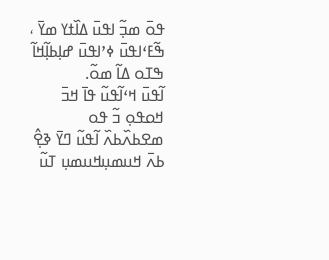ߟߋ߫ ߘߏ߲߬ ߊߟߎ߫ ߡߊ߰ߙߌ ߘߌ߫ ، ߒ߬ߓߵߊߟߎ߫ ߦߴߊߟߎ߫ ߝߊ߲ߕߊ߲߬ߞߊ߬ ߒߠߋ ߡߊ߬ ߘߋ߬.
ߊ߬ߟߎ߫ ߞߵߊ߬ߟߎ߬ ߟߊ߫ ߞߏ߫ ߞߋߟߋ߲ ߏ߬ ߟߋ ߘߐߕߍ߰ߕߍ߰ ߊ߬ߟߎ߬ ߣߌ߫ ߢߐ߲߮ ߕߍ߫ ߞߎߘߎ߲ߞߎߘߎ߲ ߠߎ߬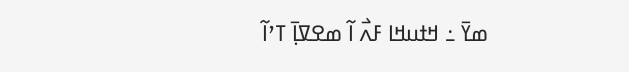ߘߌ߫ ߸ ߞߙߎߞߊ ߓߍ߯ ߊ߬ ߘߐߜߊ߲߫ ߠߴߊ߬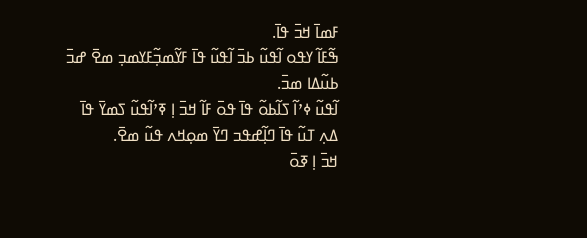ߓߘߊ߫ ߞߏ߫ ߟߊ߫.
ߒ߬ߓߊ߬ ߌߟߋ ߊ߬ߟߎ߬ ߕߏ߫ ߊ߬ߟߎ߬ ߟߊ߫ ߓߌ߬ߘߏ߲߬ߓߌߘߏ߲ ߘߐ߫ ߝߏ߫ ߕߎ߬ߡߊ ߘߏ߫.
ߊ߬ߟߎ߬ ߦߴߊ߬ ߖߊ߬ߕߋ߬ ߟߊ߫ ߟߋ߫ ߓߊ߬ ߞߏ߫ ߊ߲ ߧߴߊ߬ߟߎ߬ ߖߘߌ߫ ߟߊ߫ ߡߍ߲ ߠߎ߬ ߟߊ߫ ߣߊ߲߬ߝߟߏ ߣߌ߫ ߘߋ߲ߞߍ ߟߎ߬ ߘߐ߫.
ߞߏ߫ ߊ߲ ߧߋ߫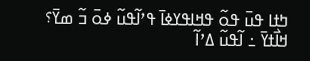ߤߙߊ ߟߎ߫ ߟߋ߬ ߟߞߊߟߌߦߊ߫ ߟߴߊ߬ߟߎ߬ ߦߋ߫ ߏ߬ ߘߌ߫؟ ߞߊ߯ߙߌ߫ ߸ ߊ߬ߟߎ߬ ߡߴߊ߬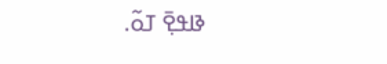ߢߊߟߐ߲߫ ߠߋ߬.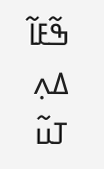ߒ߬ߓߊ߬ ߡߍ߲ ߠߎ߬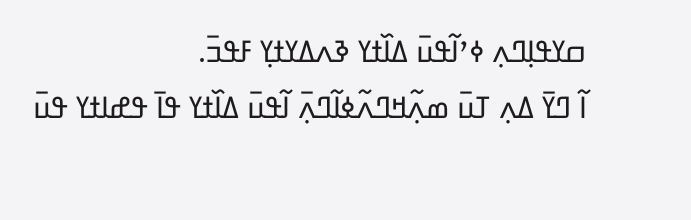ߛߌߟߊ߲ߣߍ߲ ߦߴߊ߬ߟߎ߫ ߡߊ߰ߙߌ ߢߍߡߌߙߌ߲ ߓߟߏ߫.
ߊ߬ ߣߌ߫ ߡߍ߲ ߠߎ߫ ߘߍ߲߬ߞߣߍ߬ߦߊ߬ߣߍ߲߫ ߊ߬ߟߎ߫ ߡߊ߰ߙߌ ߟߊ߫ ߟߝߊߙߌ ߟߎ߫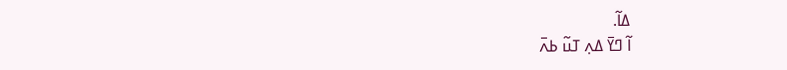ߡߊ߬.
ߊ߬ ߣߌ߫ ߡߍ߲ ߠߎ߬ ߕߍ߫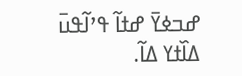ߝߏߦߌ߫ ߝߙߊ߬ ߟߴߊ߬ߟߎ߫ ߡߊ߰ߙߌ ߡߊ߬.